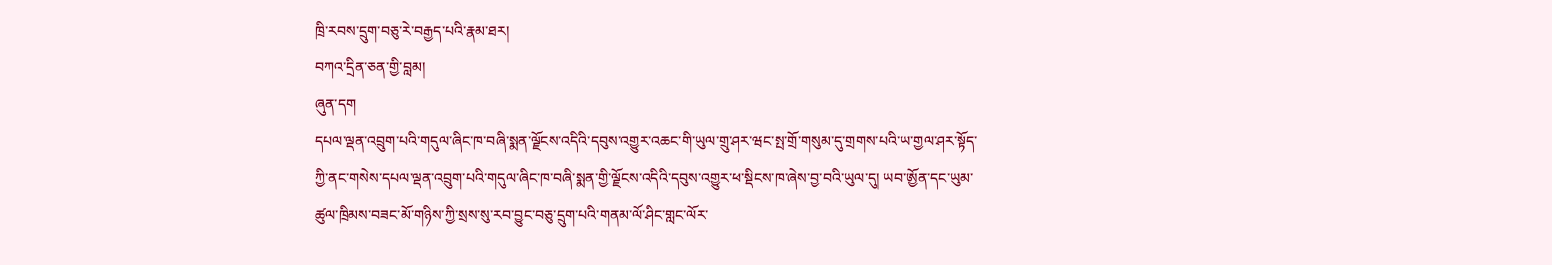ཁྲི་རབས་དྲུག་བཅུ་རེ་བརྒྱད་པའི་རྣམ་ཐར།
བཀའ་དྲིན་ཅན་གྱི་བླམ།
ཞུན་དག
དཔལ་ལྡན་འབྲུག་པའི་གདུལ་ཞིང་ཁ་བཞི་སྨན་ལྗོངས་འདིའི་དབུས་འགྱུར་འཆང་གི་ཡུལ་གྲུ་ཤར་ཝང་སྤ་གྲོ་གསུམ་དུ་གྲགས་པའི་ཡ་གྱལ་ཤར་སྟོད་ཀྱི་ནང་གསེས་དཔལ་ལྡན་འབྲུག་པའི་གདུལ་ཞིང་ཁ་བཞི་སྨན་གྱི་ལྗོངས་འདིའི་དབུས་འགྱུར་ཕ་སྡིངས་ཁ་ཞེས་བྱ་བའི་ཡུལ་དུ། ཡབ་ཨྱོན་དང་ཡུམ་ཚུལ་ཁྲིམས་བཟང་མོ་གཉིས་ཀྱི་སྲས་སུ་རབ་བྱུང་བཅུ་དྲུག་པའི་གནམ་ལོ་ཤིང་གླང་ལོར་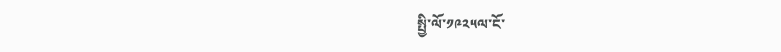སྤྱི་ལོ་༡༩༢༥ལ་ངོ་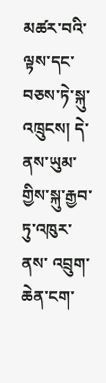མཚར་བའི་ལྟས་དང་བཅས་ཏེ་སྐུ་འཁྲུངས། དེ་ནས་ཡུམ་གྱིས་སྐུ་རྒྱབ་ཏུ་འཁུར་ནས་ འབྲུག་ཆེན་ངག་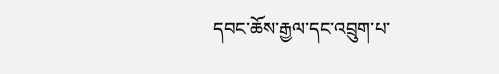དབང་ཆོས་རྒྱལ་དང་འབྲུག་པ་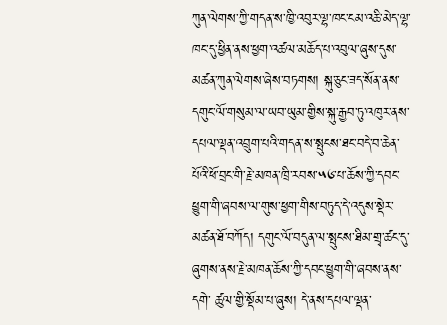ཀུན་ལེགས་ཀྱི་གདན་ས་ཁྱི་འབུར་ལྷ་ཁང་ངམ་འཆི་མེད་ལྷ་ཁང་དུ་ཕྱིན་ནས་ཕྱག་འཚལ་མཆོད་པ་འབུལ་ཞུས་དུས་མཚན་ཀུན་ལེགས་ཞེས་བཏགས། སྐུ་ཅུང་ཟད་སོན་ནས་དགུང་ལོ་གསུམ་ལ་ཡབ་ཡུམ་གྱིས་སྐུ་རྒྱབ་ཏུ་འཁུར་ནས་དཔལ་ལྡན་འབྲུག་པའི་གདན་ས་སྤུངས་ཐང་བདེ་བ་ཆེན་པོའི་ཕོ་བྲང་གི་རྗེ་མཁན་ཁྲི་རབས་༥༦་པ་ཆོས་ཀྱི་དབང་ཕྱུག་གི་ཞབས་ལ་གུས་ཕྱག་གིས་བཏུད་དེ་འདུས་སྡེར་མཚན་ཐོ་བཀོད། དགུང་ལོ་བདུན་ལ་སྤུངས་ཐིམ་གྲྭ་ཚང་དུ་ཞུགས་ནས་རྗེ་མཁན་ཆོས་ཀྱི་དབང་ཕྱུག་གི་ཞབས་ནས་དགེ་ ཚུལ་གྱི་སྡོམ་པ་ཞུས། དེ་ནས་དཔལ་ལྡན་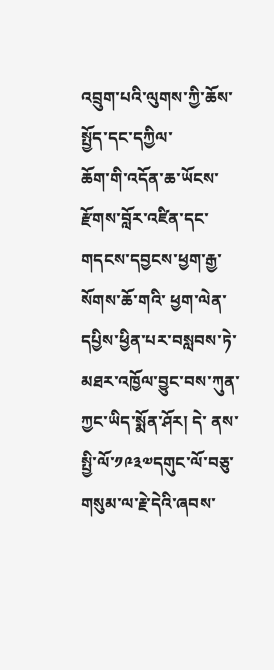འབྲུག་པའི་ལུགས་ཀྱི་ཆོས་སྤྱོད་དང་དཀྱིལ་
ཆོག་གི་འདོན་ཆ་ཡོངས་རྫོགས་བློར་འཛིན་དང་གདངས་དབྱངས་ཕྱག་རྒྱ་སོགས་ཆོ་གའི་ ཕྱག་ལེན་དཔྱིས་ཕྱིན་པར་བསླབས་ཏེ་མཐར་འཁྱོལ་བྱུང་བས་ཀུན་ཀྱང་ཡིད་སྨོན་ཤོར། དེ་ ནས་སྤྱི་ལོ་༡༩༣༧དགུང་ལོ་བཅུ་གསུམ་ལ་རྗེ་དེའི་ཞབས་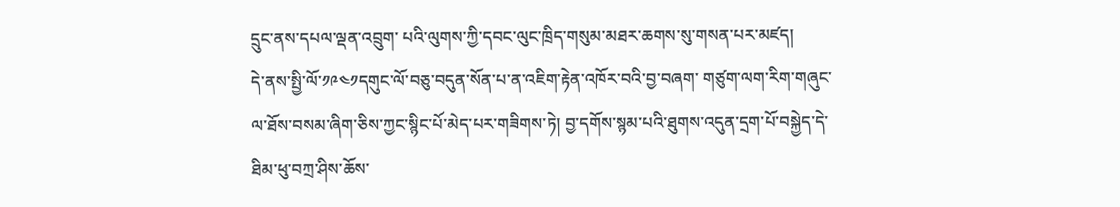དྲུང་ནས་དཔལ་ལྡན་འབྲུག་ པའི་ལུགས་ཀྱི་དབང་ལུང་ཁྲིད་གསུམ་མཐར་ཆགས་སུ་གསན་པར་མཛད།
དེ་ནས་སྤྱི་ལོ་༡༩༤༡དགུང་ལོ་བཅུ་བདུན་སོན་པ་ན་འཇིག་རྟེན་འཁོར་བའི་བྱ་བཞག་ གཙུག་ལག་རིག་གཞུང་ལ་ཐོས་བསམ་ཞིག་ཅིས་ཀྱང་སྙིང་པོ་མེད་པར་གཟིགས་ཏེ། བྱ་དགོས་སྙམ་པའི་ཐུགས་འདུན་དྲག་པོ་བསྐྱེད་དེ་ཐིམ་ཕུ་བཀྲ་ཤིས་ཆོས་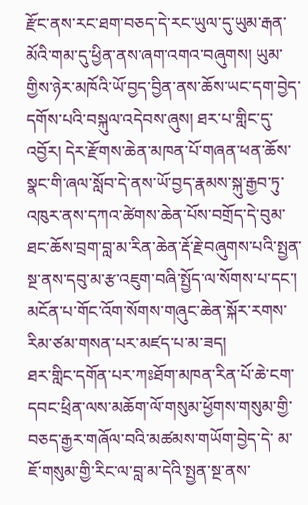རྫོང་ནས་རང་ཐག་བཅད་དེ་རང་ཡུལ་དུ་ཡུམ་རྒན་མོའི་གམ་དུ་ཕྱིན་ནས་ཞག་འགའ་བཞུགས། ཡུམ་གྱིས་ཉེར་མཁོའི་ཡོ་བྱད་བྱིན་ནས་ཆོས་ཡང་དག་བྱེད་དགོས་པའི་བསྐུལ་འདེབས་ཞུས། ཐར་པ་གླིང་དུ་འབྱོར། དེར་རྫོགས་ཆེན་མཁན་པོ་གཞན་ཕན་ཆོས་སྣང་གི་ཞལ་སློབ་དེ་ནས་ཡོ་བྱད་རྣམས་སྐུ་རྒྱབ་ཏུ་འཁུར་ནས་དཀའ་ཚེགས་ཆེན་པོས་བགྲོད་དེ་བུམ་ཐང་ཆོས་བྲག་བླ་མ་རིན་ཆེན་རྡོ་རྗེ་བཞུགས་པའི་སྤྱན་སྔ་ནས་དབུ་མ་རྩ་འཇུག་བཞི་སྤྱོད་ལ་སོགས་པ་དང་། མངོན་པ་གོང་འོག་སོགས་གཞུང་ཆེན་སྐོར་རགས་རིམ་ཙམ་གསན་པར་མཛད་པ་མ་ཟད།
ཐར་གླིང་དགོན་པར་ཀཿཐོག་མཁན་རིན་པོ་ཆེ་ངག་དབང་ཕྲིན་ལས་མཆོག་ལོ་གསུམ་ཕྱོགས་གསུམ་གྱི་བཅད་རྒྱར་གཞོལ་བའི་མཚམས་གཡོག་བྱེད་དེ་ མ་ཇོ་གསུམ་གྱི་རིང་ལ་བླ་མ་དེའི་སྤྱན་སྔ་ནས་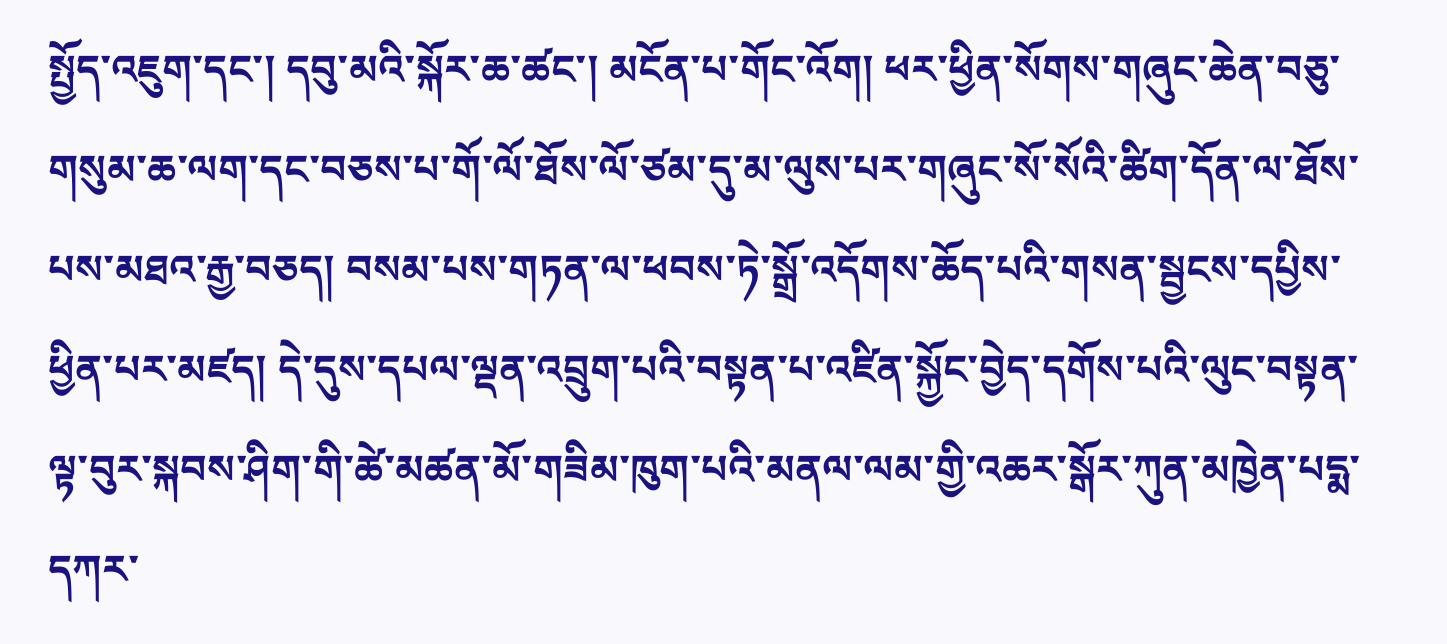སྤྱོད་འཇུག་དང་། དབུ་མའི་སྐོར་ཆ་ཚང་། མངོན་པ་གོང་འོག། ཕར་ཕྱིན་སོགས་གཞུང་ཆེན་བཅུ་གསུམ་ཆ་ལག་དང་བཅས་པ་གོ་ལོ་ཐོས་ལོ་ཙམ་དུ་མ་ལུས་པར་གཞུང་སོ་སོའི་ཚིག་དོན་ལ་ཐོས་པས་མཐའ་རྒྱ་བཅད། བསམ་པས་གཏན་ལ་ཕབས་ཏེ་སྒྲོ་འདོགས་ཆོད་པའི་གསན་སྦྱངས་དཔྱིས་ཕྱིན་པར་མཛད། དེ་དུས་དཔལ་ལྡན་འབྲུག་པའི་བསྟན་པ་འཛིན་སྐྱོང་བྱེད་དགོས་པའི་ལུང་བསྟན་ལྟ་བུར་སྐབས་ཤིག་གི་ཚེ་མཚན་མོ་གཟིམ་ཁུག་པའི་མནལ་ལམ་གྱི་འཆར་སྒོར་ཀུན་མཁྱེན་པདྨ་དཀར་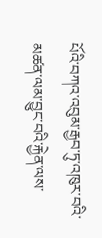པོའི་བཀའ་འབུམ་རྒྱབ་ཏུ་འཁུར་བའི་མཚན་ལམ་བྱུང་བའི་རྐྱེན་ལས་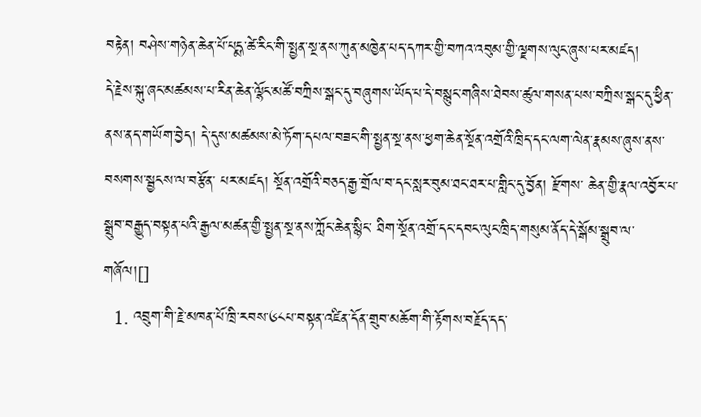བརྟེན། བཤེས་གཉེན་ཆེན་པོ་པདྨ་ཚེ་རིང་གི་སྤྱན་སྔ་ནས་ཀུན་མཁྱེན་པད་དཀར་གྱི་བཀའ་འབུམ་གྱི་ལྗགས་ལུང་ཞུས་པར་མཛད།
དེ་རྗེས་སྐུ་ཞང་མཚམས་པ་རིན་ཆེན་ལྷོང་མཚོ་བཀྲིས་སྒང་དུ་བཞུགས་ཡོད་པ་དེ་བསྙུང་གཞིས་ཐེབས་ཚུལ་གསན་པས་བཀྲིས་སྒང་དུ་ཕྱིན་ནས་ནད་གཡོག་བྱེད། དེ་དུས་མཚམས་མེ་ཏོག་དཔལ་བཟང་གི་སྤྱན་སྔ་ནས་ཕྱག་ཆེན་སྔོན་འགྲོའི་ཁྲིད་དང་ལག་ལེན་རྣམས་ཞུས་ནས་བསགས་སྦྱངས་ལ་བརྩོན་ པར་མཛད། སྔོན་འགྲོའི་བཅད་རྒྱ་གྲོལ་བ་དང་སླར་བུམ་ཐང་ཐར་པ་གླིང་དུ་བྱོན། རྫོགས་ ཆེན་གྱི་རྣལ་འབྱོར་པ་སྒྲུབ་བརྒྱུད་བསྟན་པའི་རྒྱལ་མཚན་གྱི་སྤྱན་སྔ་ནས་ཀློང་ཆེན་སྙིང་ ཐིག་སྔོན་འགྲོ་དང་དབང་ལུང་ཁྲིད་གསུམ་ནོད་དེ་སྒོམ་སྒྲུབ་ལ་གཞོལ།[]
  1. འབྲུག་གི་རྗེ་མཁན་པོ་ཁྲི་རབས་༦༨པ་བསྟན་འཛིན་དོན་གྲུབ་མཆོག་གི་རྟོགས་བརྗོད་དད་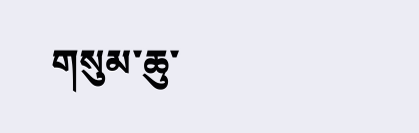གསུམ་ཆུ་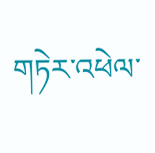གཏེར་འཕེལ་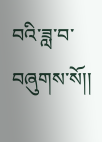བའི་ཟླ་བ་བཞུགས་སོ།།